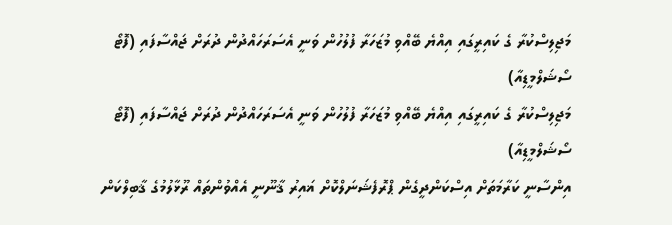މަޖިލިސްކުރާ ގެ ކައިރީގައި އިއްޔެ ބޭއްވި މުޒަހަރާ ފުލުހުން ވަނީ އެސަރަހައްދުން ދުރަށް ޖައްސާފައި (ފޮޓޯ ސޯޝަލްމީޑިއާ)
މަޖިލިސްކުރާ ގެ ކައިރީގައި އިއްޔެ ބޭއްވި މުޒަހަރާ ފުލުހުން ވަނީ އެސަރަހައްދުން ދުރަށް ޖައްސާފައި (ފޮޓޯ ސޯޝަލްމީޑިއާ)
އިންސާނީ ކަރާމަތަށް އިސްކަންދީގެން ޕްރޮފެޝަނަލްކޮށް ޣައިރު ޤާނޫނީ އެއްވުންތައް ރޫޅާލުމުގެ ޤާބިލްކަން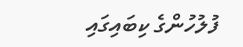ފުލުހުންގެ ކިބައިގައި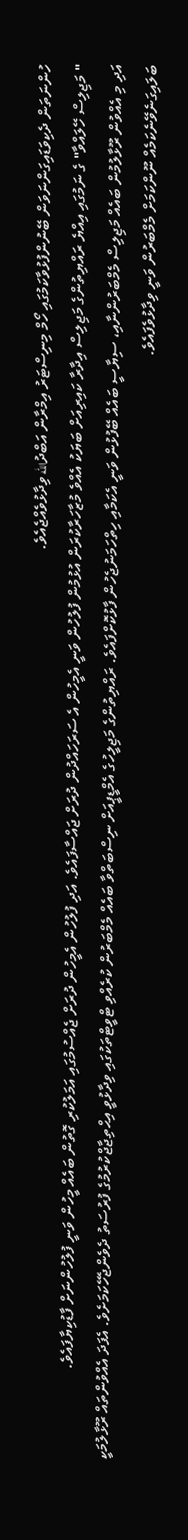ހުންނަތަން ދެކިވަޑައިގަންނަވަން ބޭނުންފުޅުވާކަމުގައި ހޯމް މިނިސްޓަރު އިމްރާން އަބްދުالله ވިދާޅުވެއްޖެއެވެ.
" މަޖިލިސް ހޭލައްވާ" ގެ ނަމުގައި އިއްޔެ ރައްޔިތުންގެ މަޖިލިސް އިދާރާ ކައިރިއަށް ބަޔަކު އެއްވެ މުޒާހަރާކުރަން އުޅުމުން ފުލުހުން ވަނީ އެމީހުން އެ ސަރަހައްދުން ދުރަށް ޖައްސާފައެވެ. އަދި ފުލުހުން އެމީހުން ދުރަށް ޖެއްސުމުގައި އަމަލުކުރި ގޮތުން ބައެއް މީހުން ވަނީ ފުލުހުންނަށް ފާޑުކިޔާފައެވެ.
އަދި މި އެއްވުން ރޫޅާލުމުން ބައެއް މަޖިލިސް މެމްބަރުންނާއި، ސިޔާސީ ބައެއް ބޭފުޅުން ވަނީ އެކަމާއި ހިތްހަމަނުޖެހުން ފާޅުކޮށްފައެވެ. ރައްޔިތުންގެ މަޖިލީހުގެ އެމްޑީޕީއަށް ނިސްބަތްވާ ބައެއް މެމްބަރުން ކުރެއްވި ޓްވީޓްތަކުގައި ވިދާޅުވީ އިޙްތިޖާޖްކުރުމުގެ ފުރުސަތު ދެވެންޖެހޭކަމަށެވެ. އެފަދަ އެއްވުންތައް ރޫޅާލުމަކީ ބަލައިގަނެވޭނެކަމެއް ނޫންކަމަށް މެމްބަރުން ވަނީ ވިދާޅުވެފައެވެ.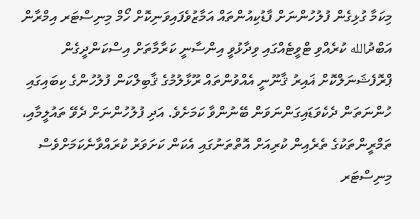މިކަމާ ގުޅިގެން ފުލުހުންނަށް ފާޑުކިއުންތައް އަމާޒުވެފައިވަނިކޮށް ހޯމް މިނިސްޓަރ އިމްރާން އަބްދުالله ކުރެއްވި ޓްވީޓެއްގައި ވިދާޅުވީ އިންސާނީ ކަރާމާތަށް އިސްކަންދީގެން ޕްރޮފެޝަނަލްކޮށް ޣައިރު ޤާނޫނީ އެއްވުންތައް ރޫޅާލުމުގެ ޤާބިލްކަން ފުލުހުންގެ ކިބައިގައި ހުންނަތަން ދެކެވަޑައިގަންނަވަން ބޭނުންވާ ކަމަށެވެ. އަދި ފުލުހުންނަށް ދެވޭ ތައުލީމާއި، ތަމްރީންތަކުގެ ތެރެއިން ކުރިއަށް އޮތްތަނުގައި އެކަން ކަށަވަރު ކުރައްވާނެކަމަށްވެސް މިނިސްޓަރ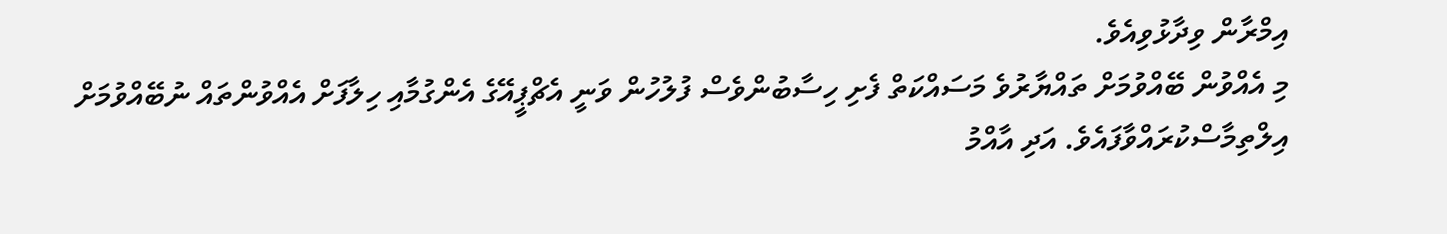އިމްރާން ވިދާޅުވިއެވެ.
މި އެއްވުން ބޭއްވުމަށް ތައްޔާރުވެ މަސައްކަތް ފެށި ހިސާބުންވެސް ފުލުހުން ވަނީ އެޗްޕީއޭގެ އެންގުމާއި ހިލާފަށް އެއްވުންތައް ނުބޭއްވުމަށް އިލްތިމާސްކުރައްވާފައެވެ. އަދި އާއްމު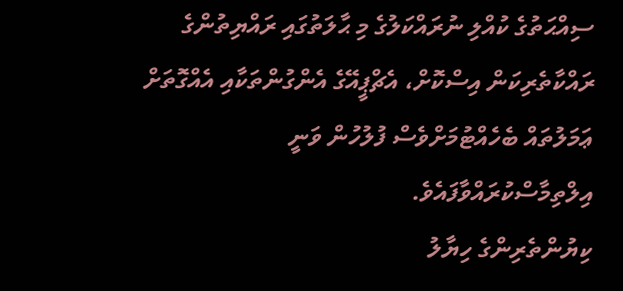ސިއްޙަތުގެ ކުއްލި ނުރައްކަލުގެ މި ޙާލަތުގައި ރައްޔިތުންގެ ރައްކާތެރިކަން އިސްކޮށް، އެޗްޕީއޭގެ އެންގުންތަކާއި އެއްގޮތަށް ޢަމަލުތައް ބެހެއްޓުމަށްވެސް ފުލުހުން ވަނީ އިލްތިމާސްކުރައްވާފައެވެ.
ކިޔުންތެރިންގެ ހިޔާލު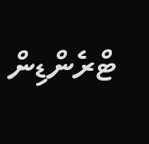ޓްރެންޑިން